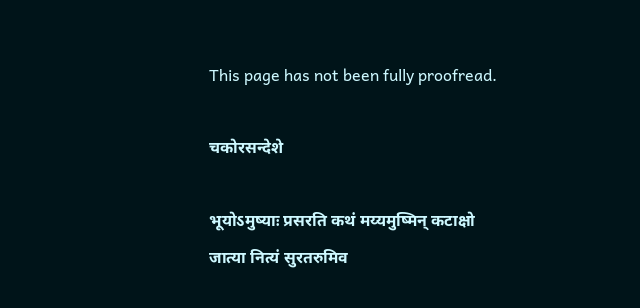This page has not been fully proofread.

चकोरसन्देशे

भूयोऽमुष्याः प्रसरति कथं मय्यमुष्मिन् कटाक्षो
जात्या नित्यं सुरतरुमिव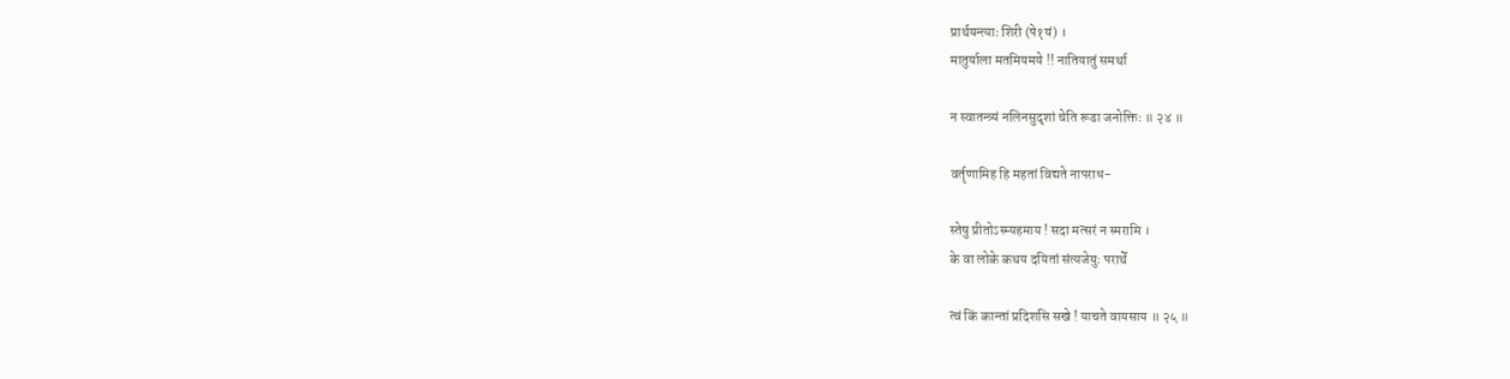प्रार्थयन्त्याः शिरी (पे१यं) ।
मातुर्याला मतमियमये !! नातियातुं समर्था

न स्वातन्त्र्यं नलिनसुदृशां चेति रूढा जनोक्तिः ॥ २४ ॥

वर्तॄणामिह हि महतां विद्यते नापराध-

स्तेषु प्रीतोऽस्म्यहमाय ! सदा मत्सरं न स्मरामि ।
के वा लोके कथय दयितां संत्यजेयुः परार्थे

त्वं किं कान्तां प्रदिशसि सखे ! याचते वायसाय ॥ २५ ॥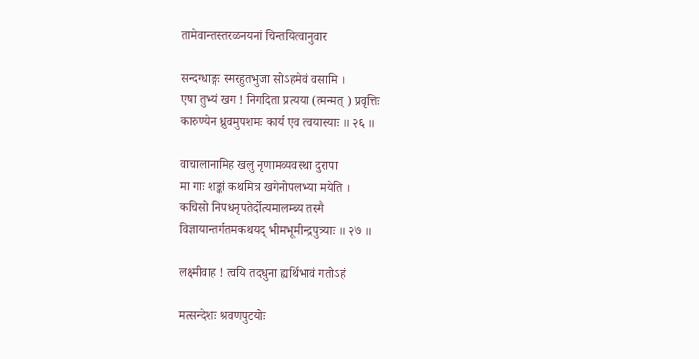तामेवान्तस्तरळनयनां चिन्तयित्वानुवार

सन्दग्धाङ्गः स्मरहुतभुजा सोऽहमेवं वसामि ।
एषा तुभ्यं खग ! निगदिता प्रत्यया (त्मन्मत् ) प्रवृत्तिः
कारुण्येन ध्रुवमुपशमः कार्य एव त्वयास्याः ॥ २६ ॥

वाचालानामिह खलु नृणामव्यवस्था दुरापा
मा गाः शङ्कां कथमित्र खगेनोपलभ्या मयेति ।
कचिसो निपधनृपतेर्दोत्यमालम्ब्य तस्मै
विज्ञायान्तर्गतमकथयद् भीमभूमीन्द्रपुत्र्याः ॥ २७ ॥

लक्ष्मीवाह ! त्वयि तदधुना ह्यर्थिभावं गतोऽहं

मत्सन्देशः श्रवणपुटयोः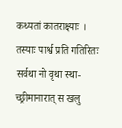कथ्यतां कातराक्ष्याः ।
तस्याः पार्श्व प्रति गतिरितः सर्वथा नो वृथा स्था-
च्छ्रीमानारात् स खलु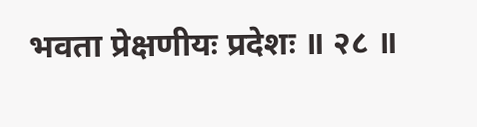भवता प्रेक्षणीयः प्रदेशः ॥ २८ ॥